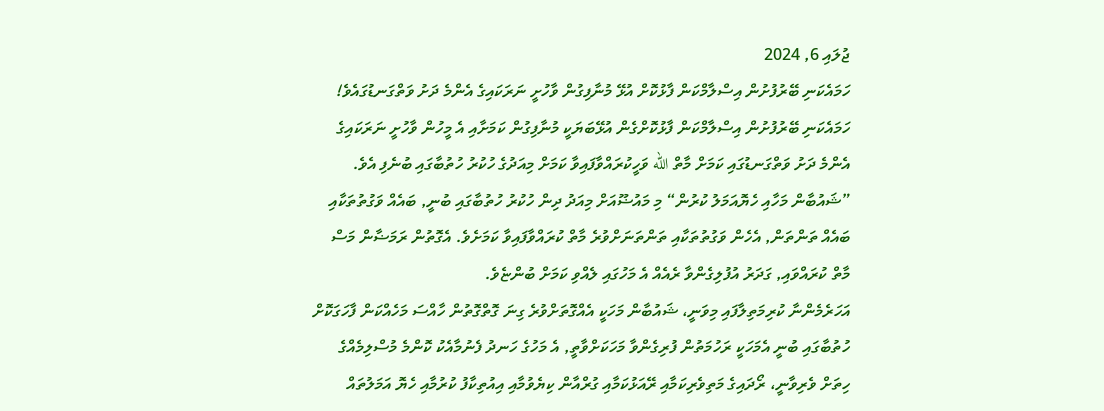ޖުލައި 6, 2024
ހަމައެކަނި ބޭރުފުށުން އިސްލާމްކަން ފާޅުކޮށް އުޅޭ މުނާފިގުން ވާހުށީ ނަރަކައިގެ އެންމެ ދަށު ވަތްގަނޑުގައެވެ!
ހަމައެކަނި ބޭރުފުށުން އިސްލާމްކަން ފާޅުކޮށްގެން އުޅޭބަޔަކީ މުނާފިގުން ކަމަށާއި އެ މީހުން ވާހުށީ ނަރަކައިގެ އެންމެ ދަށު ވަތްގަނޑުގައި ކަމަށް މާތް الله ވަހީކުރައްވާފައިވާ ކަމަށް މިއަދުގެ ހުކުރު ހުތުބާގައި ބުނެފި އެވެ.
”ޝައުބާން މަހާއި ހެޔޮއަމަލު ކުރުން“ މި މައުޟޫއަށް މިއަދު ދިން ހުކުރު ހުތުބާގައި ބުނީ, ބައެއް ވަގުތުތަކާއި ބައެއް ތަންތަން, އެހެން ވަގުތުތަކާއި ތަންތަނަށްވުރެ މާތް ކުރައްވާފައިވާ ކަމަށެވެ. އެގޮތުން ރަމަޟާން މަސް މާތް ކުރައްވައި, ގަދަރު އުފުލިގެންވާ ރެއެއް އެ މަހުގައި ލެއްވި ކަމަށް ބުންޏެވެ.
އަހަރެމެންނާ ކުރިމަތިލާފައި މިވަނީ، ޝައުބާން މަހަކީ އެއްގޮތަށްވުރެ ގިނަ ގޮތްގޮތުން ހާއްސަ މަހެއްކަން ފާހަގަކޮށް ހުތުބާގައި ބުނީ އެމަހަކީ ރަހުމަތުން ފުރިގެންވާ މަހަކަށްވާތީ, އެ މަހުގެ ހަނދު ފެނުމާއެކު ކޮންމެ މުސްލިމެއްގެ ހިތަށް ވެރިވާނީ، ރޯދައިގެ މަތިވެރިކަމާއި ރޭއަޅުކަމާއި ގުރްއާން ކިޔެވުމާއި އިއުތިކާފު ކުރުމާއި ހެޔޮ އަމަލުތައް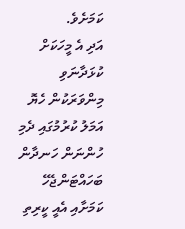ކަމަށެވެ.
އަދި އެ މީހަކަށް ކުޅަދާނަވި މިންވަރަކުން ހެޔޮ އަމަލު ކުރުމުގައި ދެމި ހުންނަން ހަނދާން ބަހައްޓަންޖެހޭ ކަމަށާއި އެއީ ކީރިތި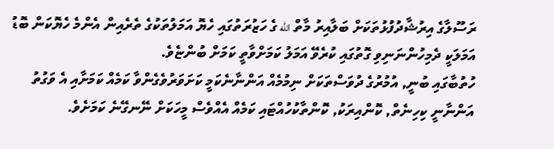ރަސޫލާގެ އިރުޝާދުފުޅުތަކަށް ބަލާއިރު މާތް الله ގެ ހަޒުރަތުގައި ހެޔޮ އަމަލުތަކުގެ ތެރެއިން އެންމެ ހެޔޮކަން ބޮޑު އަމަލަކީ ދެމިހުންނަނިވި ގޮތުގައި ކުރެވޭ އަމަލު ކަމަށްވާތީ ކަމަށް ބުންޏެވެ.
ހުތުބާގައި ބުނީ, އުމުރުގެ ދުވަސްތަކަށް ނިމުމެއް އަންނާނެކަމީ ކަށަވަރުވެގެންވާ ކަމެއް ކަމަށާއި އެ ވަގުތު އަންނާނީ ކިހިނެތް, ކޮންއިރަކު, ކޮންތާކުހުއްޓައި ކަމެއް އެއްވެސް މީހަކަށް ނޭނގޭނެ ކަމަށެވެ.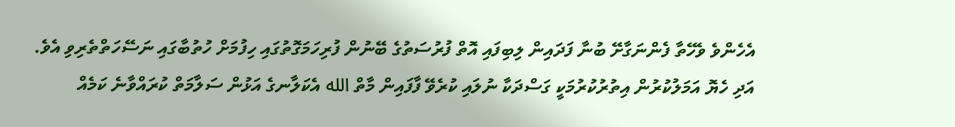އެހެންވެ ވެހޭތާ ފެންނަގާށޭ ބުނާ ފަދައިން ލިބިފައި އޮތް ފުރުސަތުގެ ބޭނުން ފުރިހަމަގޮތުގައި ހިފުމަށް ހުތުބާގައި ނަސޭހަތްތެރިވި އެވެ. އަދި ހެޔޮ އަމަލުކުރުން އިތުރުކުރުމަކީ ގަސްދަކާ ނުލައި ކުރެވޭ ފާފައިން މާތް الله އެކަލާނގެ އަޅުން ސަލާމަތް ކުރައްވާނެ ކަމެއް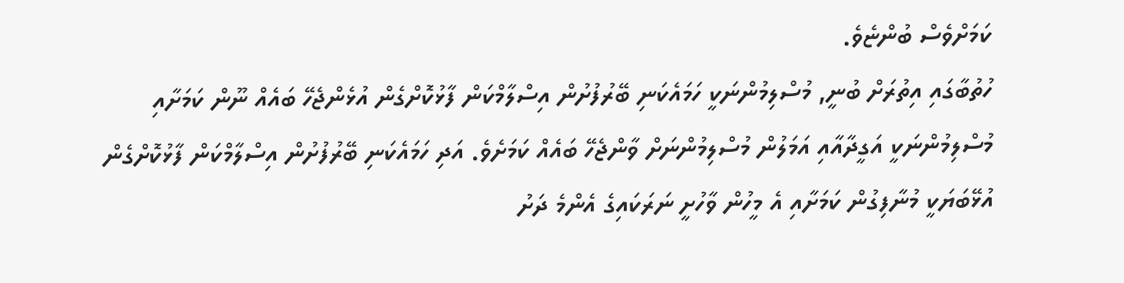ކަމަށްވެސް ބުންޏެވެ.
ހުތުބާގައި އިތުރަށް ބުނީ, މުސްލިމުންނަކީ ހަމައެކަނި ބޭރުފުށުން އިސްލާމްކަން ފާޅުކޮށްގެން އުޅެންޖެހޭ ބައެއް ނޫން ކަމަށާއި މުސްލިމުންނަކީ އަގީދާއާއި އަމަލުން މުސްލިމުންނަށް ވާންޖެހޭ ބައެއް ކަމަށެވެ. އަދި ހަމައެކަނި ބޭރުފުށުން އިސްލާމްކަން ފާޅުކޮށްގެން އުޅޭބަޔަކީ މުނާފިގުން ކަމަށާއި އެ މީހުން ވާހުށީ ނަރަކައިގެ އެންމެ ދަށު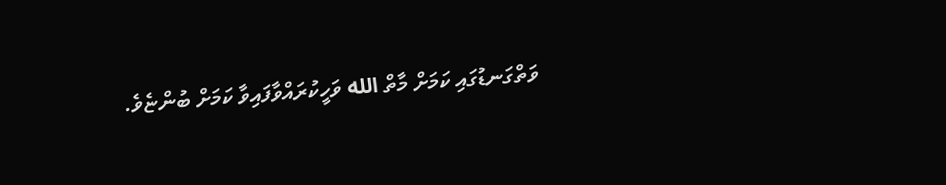ވަތްގަނޑުގައި ކަމަށް މާތް الله ވަހީކުރައްވާފައިވާ ކަމަށް ބުންޏެވެ.